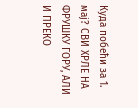Куда побећи за 1. мај? СВИ ХРЛЕ НА ФРУШКУ ГОРУ, АЛИ И ПРЕКО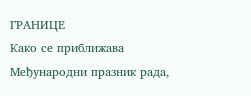ГРАНИЦЕ
Како се приближава Међународни празник рада,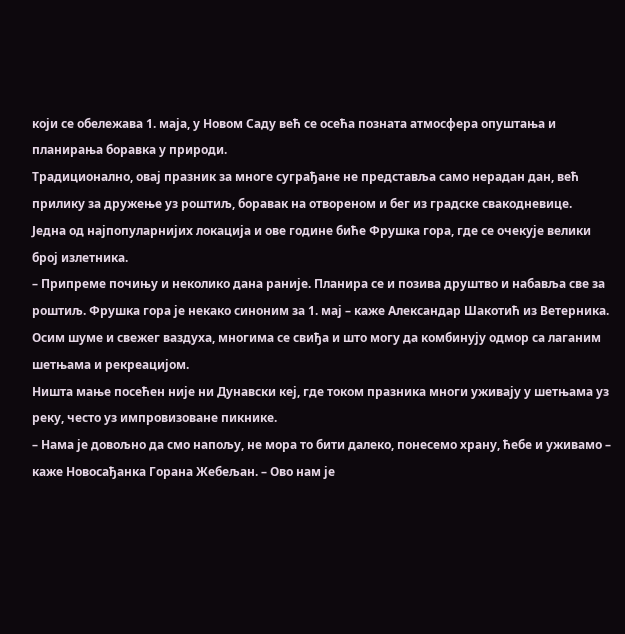који се обележава 1. маја, у Новом Саду већ се осећа позната атмосфера опуштања и планирања боравка у природи.
Традиционално, овај празник за многе суграђане не представља само нерадан дан, већ прилику за дружење уз роштиљ, боравак на отвореном и бег из градске свакодневице.
Једна од најпопуларнијих локација и ове године биће Фрушка гора, где се очекује велики број излетника.
– Припреме почињу и неколико дана раније. Планира се и позива друштво и набавља све за роштиљ. Фрушка гора је некако синоним за 1. мај – каже Александар Шакотић из Ветерника.
Осим шуме и свежег ваздуха, многима се свиђа и што могу да комбинују одмор са лаганим шетњама и рекреацијом.
Ништа мање посећен није ни Дунавски кеј, где током празника многи уживају у шетњама уз реку, често уз импровизоване пикнике.
– Нама је довољно да смо напољу, не мора то бити далеко, понесемо храну, ћебе и уживамо – каже Новосађанка Горана Жебељан. – Ово нам је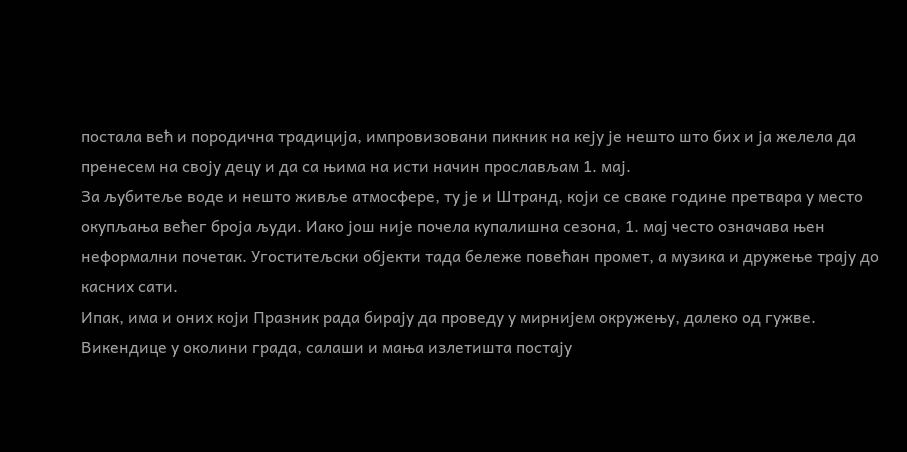постала већ и породична традиција, импровизовани пикник на кеју је нешто што бих и ја желела да пренесем на своју децу и да са њима на исти начин прослављам 1. мај.
За љубитеље воде и нешто живље атмосфере, ту је и Штранд, који се сваке године претвара у место окупљања већег броја људи. Иако још није почела купалишна сезона, 1. мај често означава њен неформални почетак. Угоститељски објекти тада бележе повећан промет, а музика и дружење трају до касних сати.
Ипак, има и оних који Празник рада бирају да проведу у мирнијем окружењу, далеко од гужве. Викендице у околини града, салаши и мања излетишта постају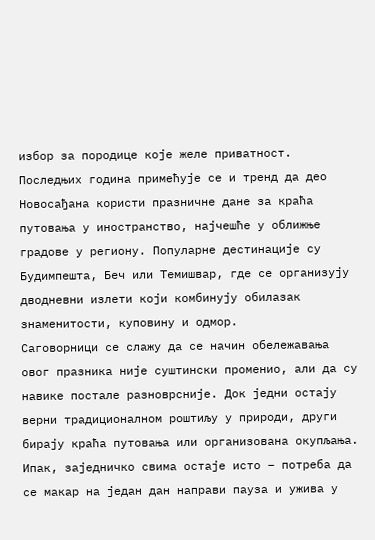избор за породице које желе приватност.
Последњих година примећује се и тренд да део Новосађана користи празничне дане за краћа путовања у иностранство, најчешће у оближње градове у региону. Популарне дестинације су Будимпешта, Беч или Темишвар, где се организују дводневни излети који комбинују обилазак знаменитости, куповину и одмор.
Саговорници се слажу да се начин обележавања овог празника није суштински променио, али да су навике постале разноврсније. Док једни остају верни традиционалном роштиљу у природи, други бирају краћа путовања или организована окупљања. Ипак, заједничко свима остаје исто – потреба да се макар на један дан направи пауза и ужива у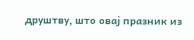друштву, што овај празник из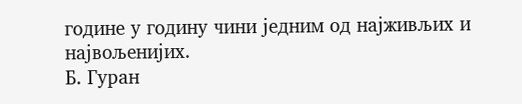године у годину чини једним од најживљих и највољенијих.
Б. Гуран